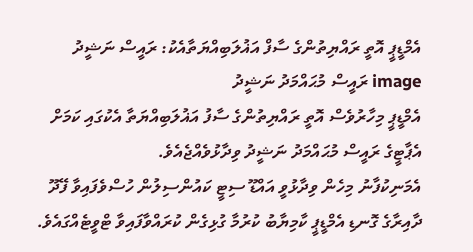އެމްޑީޕީ އޮތީ ރައްޔިތުންގެ ސާފް އަޣުލަބިއްޔަތާއެކު: ރައީސް ނަޝީދު
image ރައީސް މުޙައްމަދު ނަޝީދު
އެމްޑީޕީ މިހާރުވެސް އޮތީ ރައްޔިތުންގެ ސާފު އަޣުލަބިއްޔަތާ އެކުގައި ކަމަށް އެޕާޓީގެ ރައީސް މުޙައްމަދު ނަޝީދު ވިދާޅުވެއްޖެއެވެ.
އެމަނިކުފާނު މިހެން ވިދާޅުވީ އައްޑޫ ސިޓީ ކައުންސިލުން ހުސްވެފައިވާ ފޭދޫ ދާއިރާގެ ގޮނޑި އެމްޑީޕީ ކާމިޔާބު ކުރުމާ ގުޅިގެން ކުރައްވާފައިވާ ޓްވީޓެއްގައެވެ.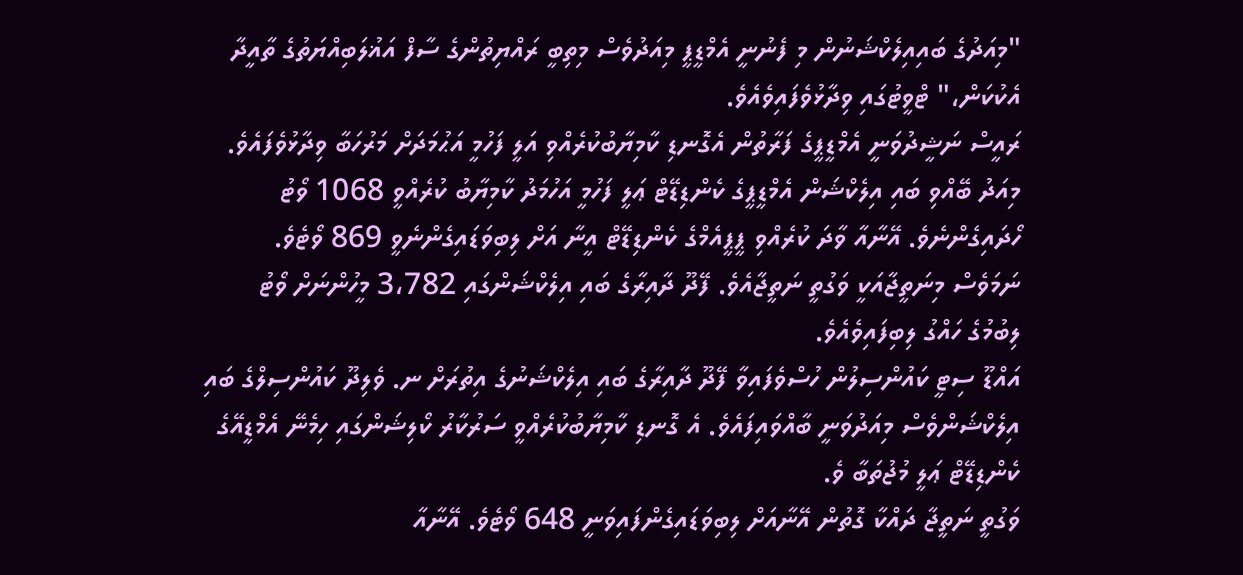"މިއަދުގެ ބައިއިލެކްޝަނުން މި ފެނުނީ އެމްޑީޕީ މިއަދުވެސް މިތިބީ ރައްޔިތުންގެ ސާފް އަޣުލަބިއްޔަތުގެ ތާއީދާ އެކުކަން،" ޓްވީޓުގައި ވިދާޅުވެފައިވެއެވެ.
ރައީސް ނަޝީދުވަނީ އެމްޑީޕީގެ ފަރާތުން އެގޮނޑި ކާމިޔާބުކުރެއްވި އަލީ ފަހުމީ އަޙުމަދަށް މަރުހަބާ ވިދާޅުވެފައެވެ.
މިއަދު ބޭއްވި ބައި އިލެކްޝަން އެމްޑީޕީގެ ކެންޑިޑޭޓް ޢަލީ ފަހުމީ އަހުމަދު ކާމިޔާބު ކުރެއްވީ 1068 ވޯޓު ހޯދައިގެންނެވެ. އޭނާއާ ވާދަ ކުރެއްވި ޕީޕީއެމްގެ ކެންޑިޑޭޓް އީނާ އަށް ލިބިވަޑައިގެންނެވީ 869 ވޯޓެވެ. ނަމަވެސް މިނަތީޖާއަކީ ވަގުތީ ނަތީޖާއެވެ. ފޭދޫ ދާއިރާގެ ބައި އިލެކްޝަންގައި 3،782 މީހުންނަށް ވޯޓު ލިބުމުގެ ހައްގު ލިބިފައިވެއެވެ.
އައްޑޫ ސިޓީ ކައުންސިލުން ހުސްވެފައިވާ ފޭދޫ ދާއިރާގެ ބައި އިލެކްޝަނުގެ އިތުރަށް ނ. ވެލިދޫ ކައުންސިލްގެ ބައި އިލެކްޝަންވެސް މިއަދުވަނީ ބާއްވައިފައެވެ. އެ ގޮނޑި ކާމިޔާބުކުރެއްވީ ސަރުކާރު ކޯލިޝަންގައި ހިމެނޭ އެމްޑީއޭގެ ކެންޑިޑޭޓް ޢަލީ މުޖުތަބާ ވެ.
ވަގުތީ ނަތީޖާ ދައްކާ ގޮތުން އޭނާއަށް ލިބިވަޑައިގެންފައިވަނީ 648 ވޯޓެވެ. އޭނާއާ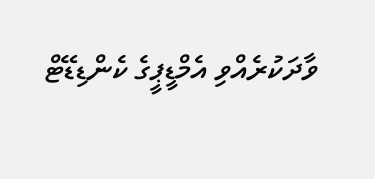ވާދަކުރެއްވި އެމްޑީޕީގެ ކެންޑިޑޭޓް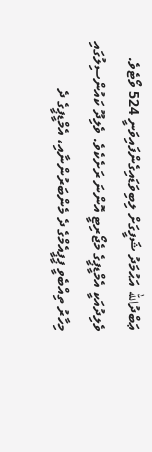ޢަބްދުالله އަޙުމަދު ޝަފީގަށް ލިބިވަޑައިގެންފައިވަނީ 524 ވޯޓެވެ.
ވެލިދުއަކީ އެމްޑީޕީގެ މެޖޯރިޓީ އޮންނަ ރަށެކެވެ. ވެލިދޫ ކައުންސިލުގައި މިހާރު ތިއްބެވީ ޕީޕީއެމްގެ ދެ މެންބަރުންނާއި، އެމްޑީޕީގެ ދެ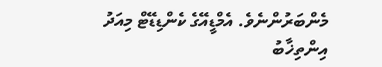މެންބަރުންނެވެ. އެމްޑީއޭގެ ކެންޑިޑޭޓް މިއަދު އިންތިޚާބު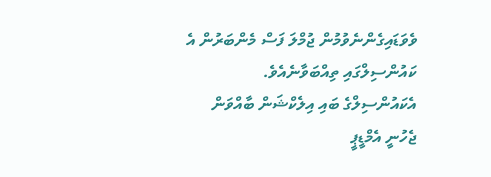ވެވަޑައިގެންނެވުމުން ޖުމްލަ ފަސް މެންބަރުން އެ ކައުންސިލްގައި ތިއްބަވާނެއެވެ.
އެކައުންސިލްގެ ބައި އިލެކްޝަން ބާއްވަން ޖެހުނީ އެމްޑީޕީ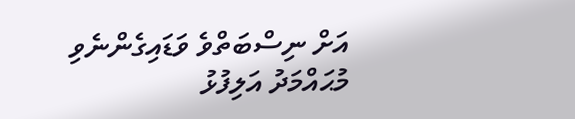އަށް ނިސްބަތްވެ ވަޑައިގެންނެވި މުޙައްމަދު އަލިފުޅު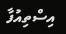އިސްތިއުފާ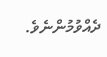ދެއްވުމުންނެވެ.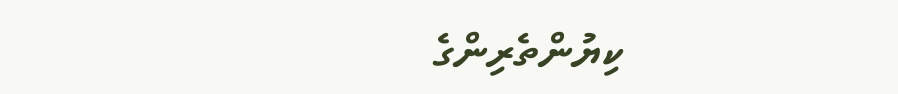ކިޔުންތެރިންގެ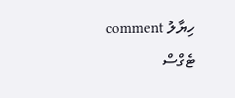ހިޔާލު comment
ޓެގްސް